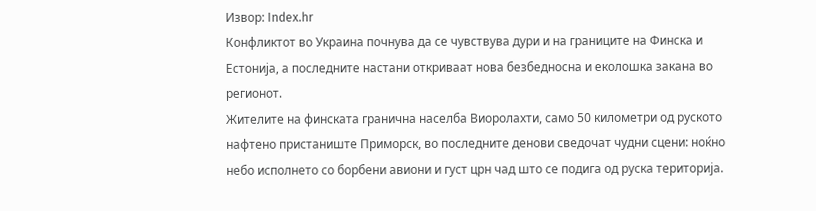Извор: Index.hr
Конфликтот во Украина почнува да се чувствува дури и на границите на Финска и Естонија, а последните настани откриваат нова безбедносна и еколошка закана во регионот.
Жителите на финската гранична населба Виоролахти, само 50 километри од руското нафтено пристаниште Приморск, во последните денови сведочат чудни сцени: ноќно небо исполнето со борбени авиони и густ црн чад што се подига од руска територија.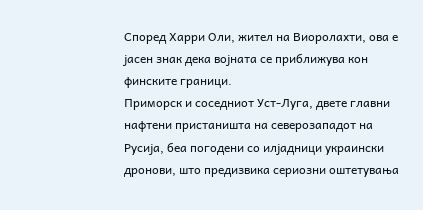Според Харри Оли, жител на Виоролахти, ова е јасен знак дека војната се приближува кон финските граници.
Приморск и соседниот Уст-Луга, двете главни нафтени пристаништа на северозападот на Русија, беа погодени со илјадници украински дронови, што предизвика сериозни оштетувања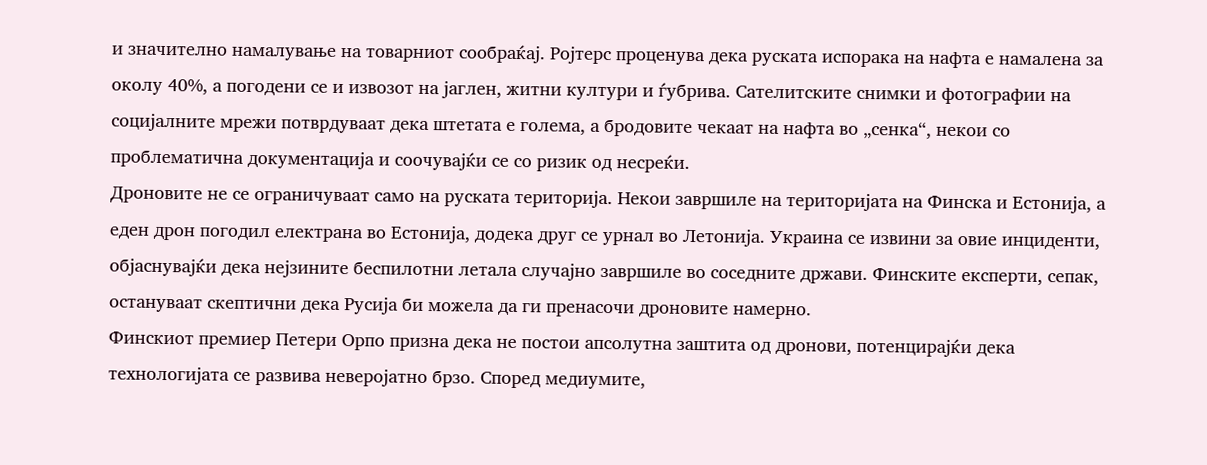и значително намалување на товарниот сообраќај. Ројтерс проценува дека руската испорака на нафта е намалена за околу 40%, а погодени се и извозот на јаглен, житни култури и ѓубрива. Сателитските снимки и фотографии на социјалните мрежи потврдуваат дека штетата е голема, а бродовите чекаат на нафта во „сенка“, некои со проблематична документација и соочувајќи се со ризик од несреќи.
Дроновите не се ограничуваат само на руската територија. Некои завршиле на територијата на Финска и Естонија, а еден дрон погодил електрана во Естонија, додека друг се урнал во Летонија. Украина се извини за овие инциденти, објаснувајќи дека нејзините беспилотни летала случајно завршиле во соседните држави. Финските експерти, сепак, остануваат скептични дека Русија би можела да ги пренасочи дроновите намерно.
Финскиот премиер Петери Орпо призна дека не постои апсолутна заштита од дронови, потенцирајќи дека технологијата се развива неверојатно брзо. Според медиумите,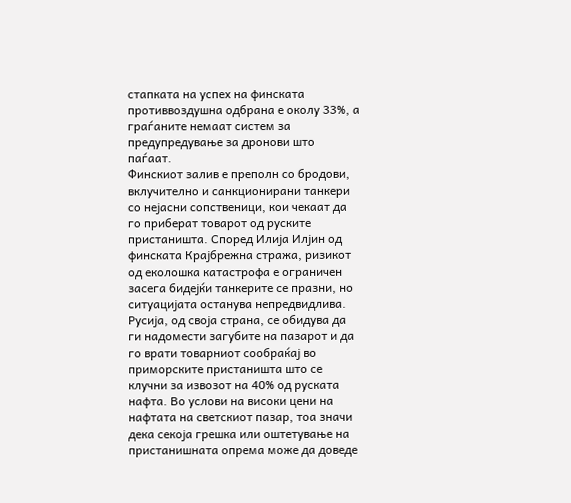стапката на успех на финската противвоздушна одбрана е околу 33%, а граѓаните немаат систем за предупредување за дронови што паѓаат.
Финскиот залив е преполн со бродови, вклучително и санкционирани танкери со нејасни сопственици, кои чекаат да го приберат товарот од руските пристаништа. Според Илија Илјин од финската Крајбрежна стража, ризикот од еколошка катастрофа е ограничен засега бидејќи танкерите се празни, но ситуацијата останува непредвидлива.
Русија, од своја страна, се обидува да ги надомести загубите на пазарот и да го врати товарниот сообраќај во приморските пристаништа што се клучни за извозот на 40% од руската нафта. Во услови на високи цени на нафтата на светскиот пазар, тоа значи дека секоја грешка или оштетување на пристанишната опрема може да доведе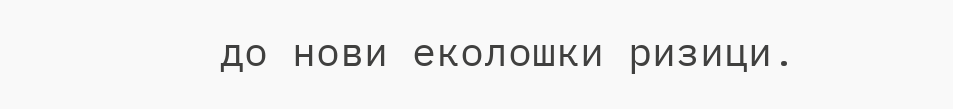до нови еколошки ризици.